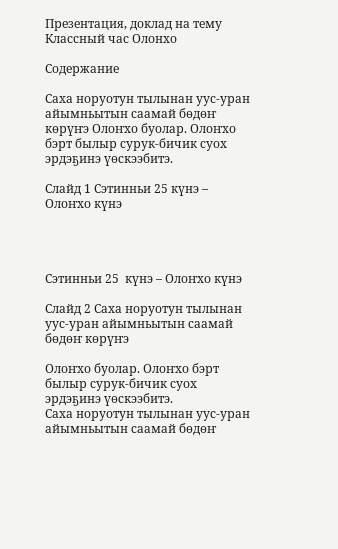Презентация, доклад на тему Классный час Олонхо

Содержание

Саха норуотун тылынан уус-уран айымньытын саамай бөдөҥ көрүҥэ Олоҥхо буолар. Олоҥхо бэрт былыр сурук-бичик суох эрдэҕинэ үөскээбитэ.

Слайд 1 Сэтинньи 25 күнэ – Олоҥхо күнэ




Сэтинньи 25  күнэ – Олоҥхо күнэ

Слайд 2 Саха норуотун тылынан уус-уран айымньытын саамай бөдөҥ көрүҥэ

Олоҥхо буолар. Олоҥхо бэрт былыр сурук-бичик суох эрдэҕинэ үөскээбитэ.
Саха норуотун тылынан уус-уран айымньытын саамай бөдөҥ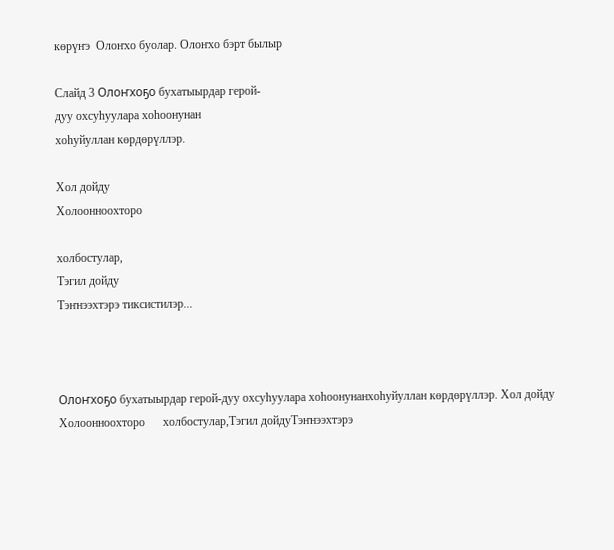көрүҥэ  Олоҥхо буолар. Олоҥхо бэрт былыр

Слайд 3 Олоҥхоҕо бухатыырдар герой-
дуу охсуһуулара хоһоонунан
хоһуйуллан көрдөрүллэр.

Хол дойду
Холоонноохторо

холбостулар,
Тэгил дойду
Тэҥнээхтэрэ тиксистилэр...



Олоҥхоҕо бухатыырдар герой-дуу охсуһуулара хоһоонунанхоһуйуллан көрдөрүллэр. Хол дойду Холоонноохторо      холбостулар,Тэгил дойдуТэҥнээхтэрэ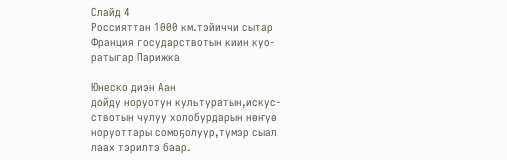Слайд 4
Россияттан 1000 км.тэйиччи сытар
Франция государствотын киин куо-
ратыгар Парижка

Юнеско диэн Аан
дойду норуотун культуратын,искус-
ствотын чулуу холобурдарын нөҥүө
норуоттары сомоҕолуур,түмэр сыал
лаах тэрилтэ баар.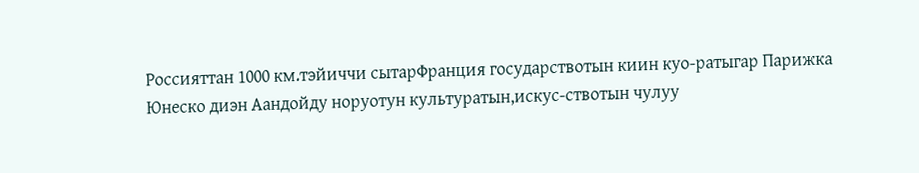Россияттан 1000 км.тэйиччи сытарФранция государствотын киин куо-ратыгар Парижка Юнеско диэн Аандойду норуотун культуратын,искус-ствотын чулуу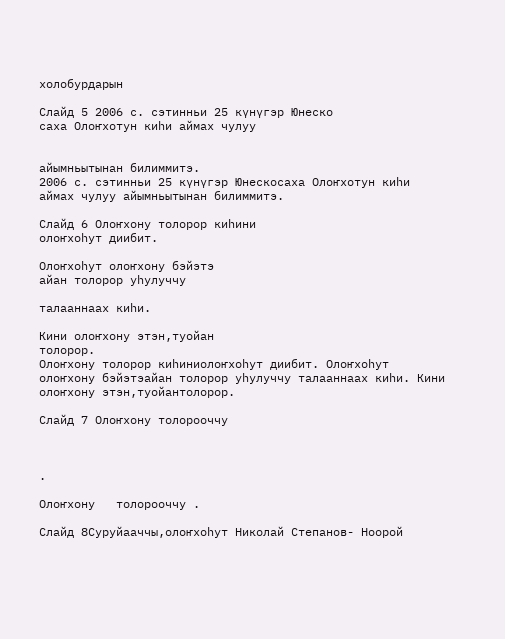холобурдарын

Слайд 5 2006 с. сэтинньи 25 күнүгэр Юнеско
саха Олоҥхотун киһи аймах чулуу


айымньытынан билиммитэ.
2006 с. сэтинньи 25 күнүгэр Юнескосаха Олоҥхотун киһи аймах чулуу айымньытынан билиммитэ.

Слайд 6 Олоҥхону толорор киһини
олоҥхоһут диибит.

Олоҥхоһут олоҥхону бэйэтэ
айан толорор уһулуччу

талааннаах киһи.

Кини олоҥхону этэн,туойан
толорор.
Олоҥхону толорор киһиниолоҥхоһут диибит. Олоҥхоһут олоҥхону бэйэтэайан толорор уһулуччу талааннаах киһи. Кини олоҥхону этэн,туойантолорор.

Слайд 7 Олоҥхону толорооччу



.

Олоҥхону   толорооччу .

Слайд 8Суруйааччы,олоҥхоһут Николай Степанов- Ноорой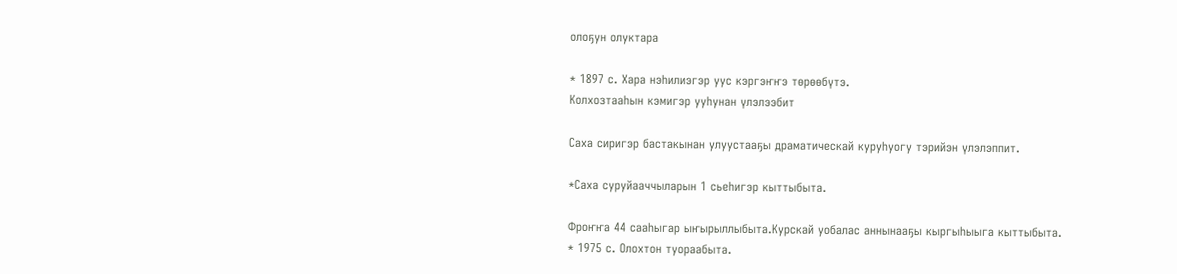олоҕун олуктара

* 1897 с. Хара нэһилиэгэр уус кэргэҥҥэ төрөөбүтэ.
Колхозтааһын кэмигэр ууһунан үлэлээбит

Саха сиригэр бастакынан улуустааҕы драматическай куруһуогу тэрийэн үлэлэппит.

*Саха суруйааччыларын 1 сьеһигэр кыттыбыта.

Фроҥҥа 44 сааһыгар ыҥырыллыбыта.Курскай уобалас аннынааҕы кыргыһыыга кыттыбыта.
* 1975 с. Олохтон туораабыта.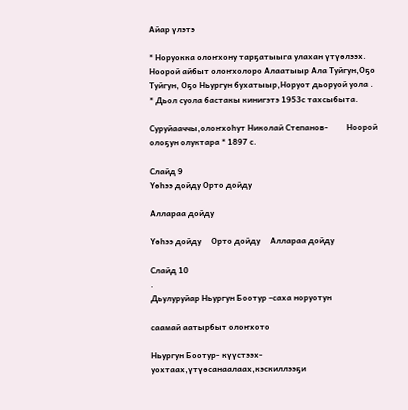Айар үлэтэ

* Норуокка олоҥхону тарҕатыыга улахан үтүөлээх. Ноорой айбыт олоҥхолоро Алаатыыр Ала Туйгун,Оҕо Туйгун, Оҕо Ньургун бухатыыр,Норуот дьоруой уола .
* Дьол суола бастакы кинигэтэ 1953с тахсыбыта.

Суруйааччы,олоҥхоһут Николай Степанов-         Ноорой  олоҕун олуктара * 1897 с.

Слайд 9
Үөһээ дойду Орто дойду

Аллараа дойду

Үөһээ дойду     Орто дойду     Аллараа дойду

Слайд 10
.
Дьулуруйар Ньургун Боотур –саха норуотун

саамай аатырбыт олоҥхото

Ньургун Боотур- күүстээх-уохтаах,үтүөсанаалаах,кэскиллээҕи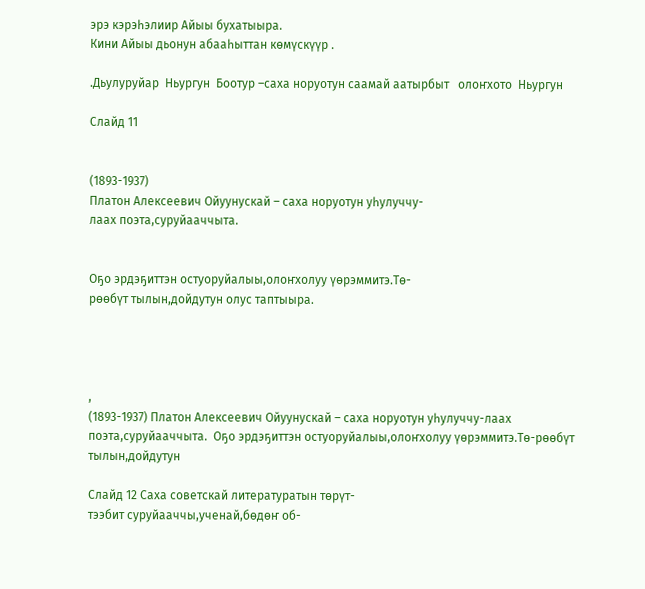эрэ кэрэһэлиир Айыы бухатыыра.
Кини Айыы дьонун абааһыттан көмүскүүр .

.Дьулуруйар  Ньургун  Боотур –саха норуотун саамай аатырбыт   олоҥхото  Ньургун

Слайд 11


(1893-1937)
Платон Алексеевич Ойуунускай – саха норуотун уһулуччу-
лаах поэта,суруйааччыта.


Оҕо эрдэҕиттэн остуоруйалыы,олоҥхолуу үөрэммитэ.Тө-
рөөбүт тылын,дойдутун олус таптыыра.




,
(1893-1937) Платон Алексеевич Ойуунускай – саха норуотун уһулуччу-лаах поэта,суруйааччыта.  Оҕо эрдэҕиттэн остуоруйалыы,олоҥхолуу үөрэммитэ.Тө-рөөбүт тылын,дойдутун

Слайд 12 Саха советскай литературатын төрүт-
тээбит суруйааччы,ученай,бөдөҥ об-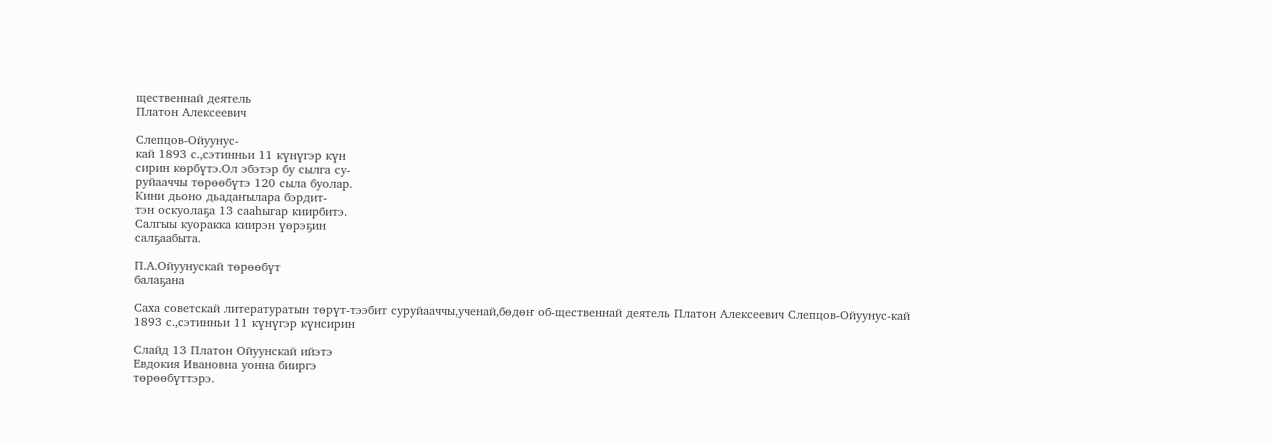щественнай деятель
Платон Алексеевич

Слепцов-Ойуунус-
кай 1893 с.,сэтинньи 11 күнүгэр күн
сирин көрбүтэ.Ол эбэтэр бу сылга су-
руйааччы төрөөбүтэ 120 сыла буолар.
Кини дьоно дьадаҥылара бэрдит-
тэн оскуолаҕа 13 сааһыгар киирбитэ.
Салгыы куоракка киирэн үөрэҕин
салҕаабыта.

П.А.Ойуунускай төрөөбүт
балаҕана

Саха советскай литературатын төрүт-тээбит суруйааччы,ученай,бөдөҥ об-щественнай деятель Платон Алексеевич Слепцов-Ойуунус-кай 1893 с.,сэтинньи 11 күнүгэр күнсирин

Слайд 13 Платон Ойуунскай ийэтэ
Евдокия Ивановна уонна бииргэ
төрөөбүттэрэ.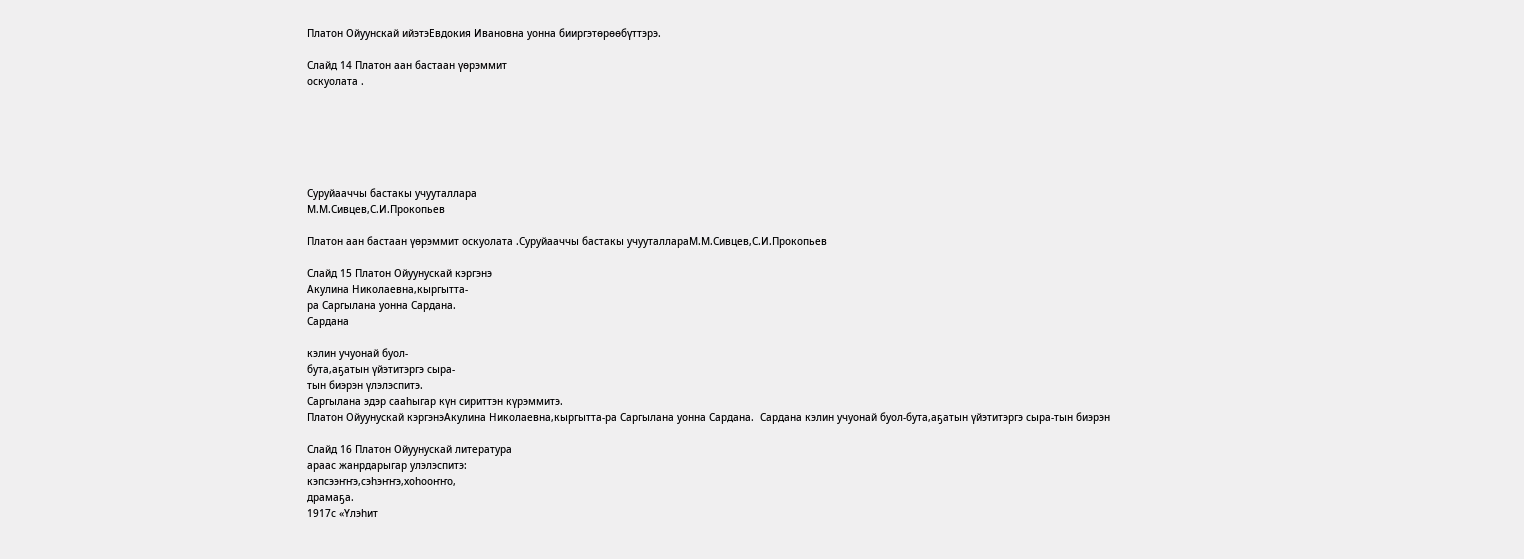Платон Ойуунскай ийэтэЕвдокия Ивановна уонна бииргэтөрөөбүттэрэ.

Слайд 14 Платон аан бастаан үөрэммит
оскуолата .






Суруйааччы бастакы учууталлара
М.М.Сивцев,С.И.Прокопьев

Платон аан бастаан үөрэммит оскуолата .Суруйааччы бастакы учууталлараМ.М.Сивцев,С.И.Прокопьев

Слайд 15 Платон Ойуунускай кэргэнэ
Акулина Николаевна,кыргытта-
ра Саргылана уонна Сардана.
Сардана

кэлин учуонай буол-
бута,аҕатын үйэтитэргэ сыра-
тын биэрэн үлэлэспитэ.
Саргылана эдэр сааһыгар күн сириттэн күрэммитэ.
Платон Ойуунускай кэргэнэАкулина Николаевна,кыргытта-ра Саргылана уонна Сардана.  Сардана кэлин учуонай буол-бута,аҕатын үйэтитэргэ сыра-тын биэрэн

Слайд 16 Платон Ойуунускай литература
араас жанрдарыгар улэлэспитэ:
кэпсээҥҥэ,сэһэҥҥэ,хоһооҥҥо,
драмаҕа.
1917с «Үлэһит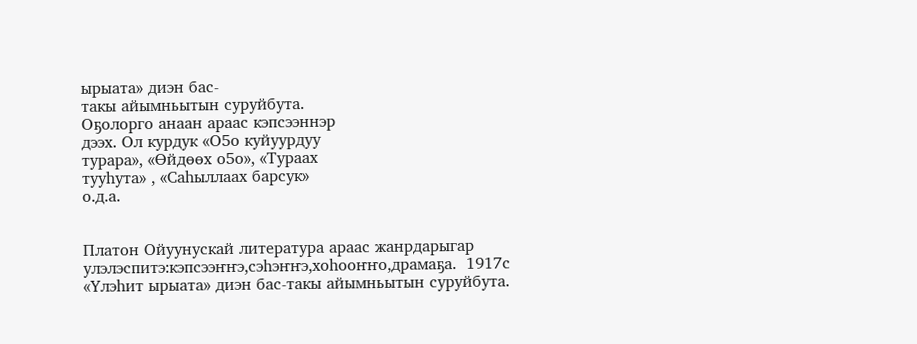ырыата» диэн бас-
такы айымньытын суруйбута.
Оҕолорго анаан араас кэпсээннэр
дээх. Ол курдук «О5о куйуурдуу
турара», «Өйдөөх о5о», «Тураах
тууһута» , «Саһыллаах барсук»
о.д.а.


Платон Ойуунускай литература араас жанрдарыгар улэлэспитэ:кэпсээҥҥэ,сэһэҥҥэ,хоһооҥҥо,драмаҕа.  1917с «Үлэһит ырыата» диэн бас-такы айымньытын суруйбута.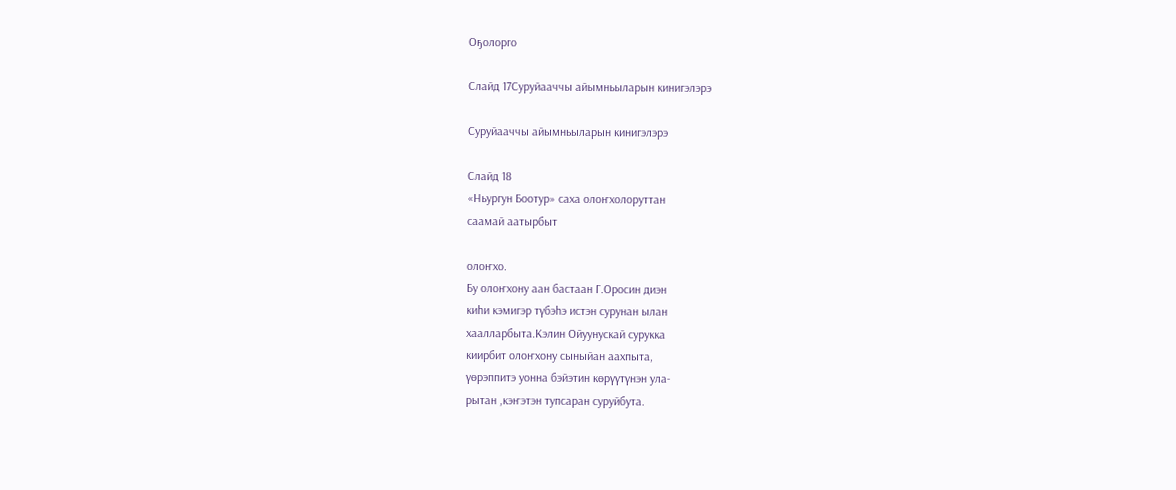Оҕолорго

Слайд 17Суруйааччы айымньыларын кинигэлэрэ

Суруйааччы айымньыларын кинигэлэрэ

Слайд 18
«Ньургун Боотур» саха олоҥхолоруттан
саамай аатырбыт

олоҥхо.
Бу олоҥхону аан бастаан Г.Оросин диэн
киһи кэмигэр түбэһэ истэн сурунан ылан
хаалларбыта.Кэлин Ойуунускай сурукка
киирбит олоҥхону сыныйан аахпыта,
үөрэппитэ уонна бэйэтин көрүүтүнэн ула-
рытан ,кэҥэтэн тупсаран суруйбута.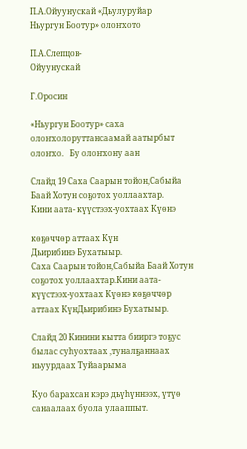П.А.Ойуунускай «Дьулуруйар
Ньургун Боотур» олоҥхото

П.А.Слепцов-
Ойуунускай

Г.Оросин

«Ньургун Боотур» саха олоҥхолоруттансаамай аатырбыт олоҥхо.   Бу олоҥхону аан

Слайд 19 Саха Саарын тойон,Сабыйа Баай Хотун соҕотох уоллаахтар.
Кини аата- күүстээх-уохтаах Күөнэ

көҕөччөр аттаах Күн
Дьирибинэ Бухатыыр.
Саха Саарын тойон,Сабыйа Баай Хотун соҕотох уоллаахтар.Кини аата- күүстээх-уохтаах Күөнэ көҕөччөр аттаах КүнДьирибинэ Бухатыыр.

Слайд 20 Кинини кытта бииргэ тоҕус былас суһуохтаах ,туналҕаннаах ньуурдаах Туйаарыма

Куо барахсан кэрэ дьүһүннээх, үтүө санаалаах буола улааппыт.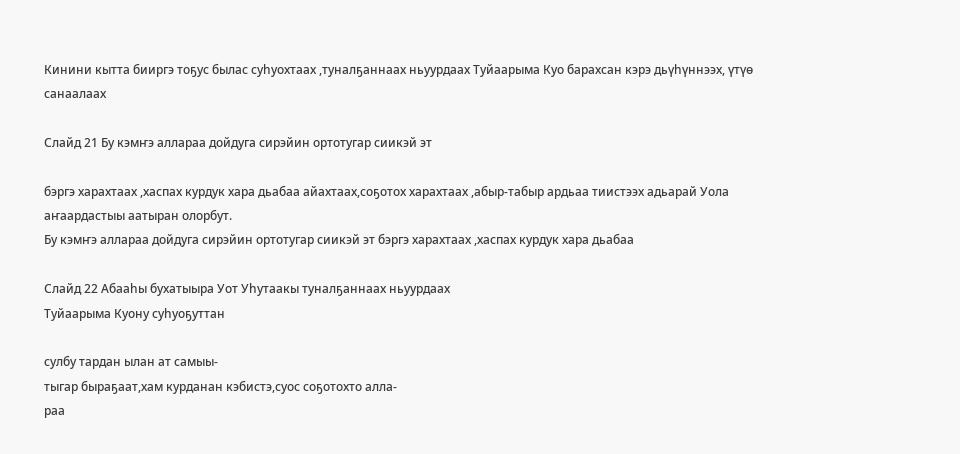Кинини кытта бииргэ тоҕус былас суһуохтаах ,туналҕаннаах ньуурдаах Туйаарыма Куо барахсан кэрэ дьүһүннээх, үтүө санаалаах

Слайд 21 Бу кэмҥэ аллараа дойдуга сирэйин ортотугар сиикэй эт

бэргэ харахтаах ,хаспах курдук хара дьабаа айахтаах,соҕотох харахтаах ,абыр-табыр ардьаа тиистээх адьарай Уола аҥаардастыы аатыран олорбут.
Бу кэмҥэ аллараа дойдуга сирэйин ортотугар сиикэй эт бэргэ харахтаах ,хаспах курдук хара дьабаа

Слайд 22 Абааһы бухатыыра Уот Уһутаакы туналҕаннаах ньуурдаах
Туйаарыма Куону суһуоҕуттан

сулбу тардан ылан ат самыы-
тыгар быраҕаат,хам курданан кэбистэ,суос соҕотохто алла-
раа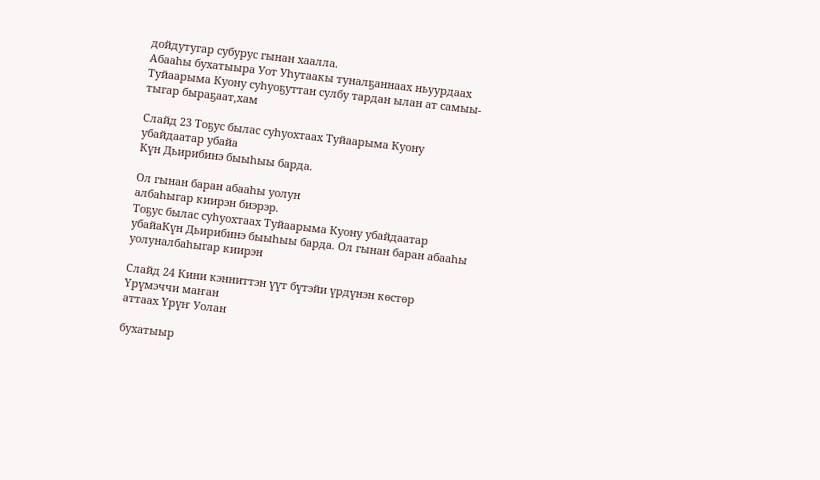дойдутугар субурус гынан хаалла.
Абааһы бухатыыра Уот Уһутаакы туналҕаннаах ньуурдаах Туйаарыма Куону суһуоҕуттан сулбу тардан ылан ат самыы-тыгар быраҕаат,хам

Слайд 23 Тоҕус былас суһуохтаах Туйаарыма Куону убайдаатар убайа
Күн Дьирибинэ быыһыы барда.

Ол гынан баран абааһы уолун
албаһыгар киирэн биэрэр.
Тоҕус былас суһуохтаах Туйаарыма Куону убайдаатар убайаКүн Дьирибинэ быыһыы барда. Ол гынан баран абааһы уолуналбаһыгар киирэн

Слайд 24 Кини кэнниттэн үүт бүтэйи үрдүнэн көстөр Үрүмэччи маҥан
аттаах Үрүҥ Уолан

бухатыыр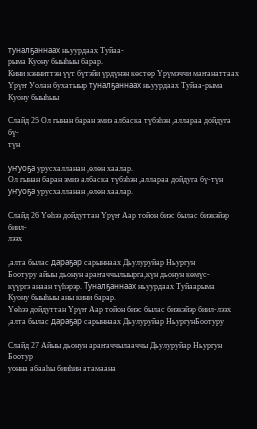туналҕаннаах ньуурдаах Туйаа-
рыма Куону быыһыы барар.
Кини кэнниттэн үүт бүтэйи үрдүнэн көстөр Үрүмэччи маҥанаттаах Үрүҥ Уолан бухатыыр туналҕаннаах ньуурдаах Туйаа-рыма Куону быыһыы

Слайд 25 Ол гынан баран эмиэ албаска түбэһэн ,аллараа дойдуга бү-
түн

уҥуоҕа урусхалланан ,өлөн хаалар.
Ол гынан баран эмиэ албаска түбэһэн ,аллараа дойдуга бү-түн уҥуоҕа урусхалланан ,өлөн хаалар.

Слайд 26 Үөһээ дойдуттан Үрүҥ Аар тойон биэс былас биэкэйэр биил-
лээх

,алта былас дараҕар сарыннаах Дьулуруйар Ньургун
Боотуру айыы дьонун араҥаччылыырга,күн дьонун көмүс-
күүргэ анаан түһэрэр. Туналҕаннаах ньуурдаах Туйаарыма
Куону быыһыы аны кини барар.
Үөһээ дойдуттан Үрүҥ Аар тойон биэс былас биэкэйэр биил-лээх ,алта былас дараҕар сарыннаах Дьулуруйар НьургунБоотуру

Слайд 27 Айыы дьонун араҥаччылааччы Дьулуруйар Ньургун Боотур
уонна абааһы бииһин атамаана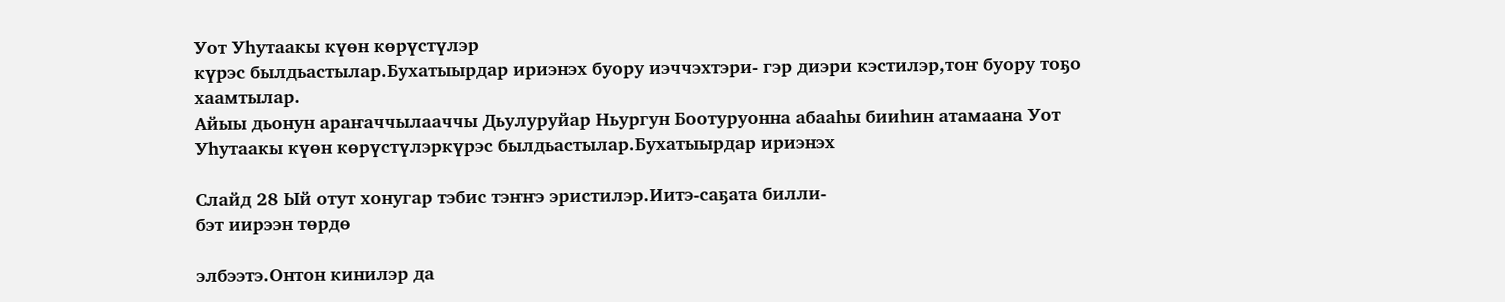Уот Уһутаакы күөн көрүстүлэр
күрэс былдьастылар.Бухатыырдар ириэнэх буору иэччэхтэри- гэр диэри кэстилэр,тоҥ буору тоҕо хаамтылар.
Айыы дьонун араҥаччылааччы Дьулуруйар Ньургун Боотуруонна абааһы бииһин атамаана Уот Уһутаакы күөн көрүстүлэркүрэс былдьастылар.Бухатыырдар ириэнэх

Слайд 28 Ый отут хонугар тэбис тэҥҥэ эристилэр.Иитэ-саҕата билли-
бэт иирээн төрдө

элбээтэ.Онтон кинилэр да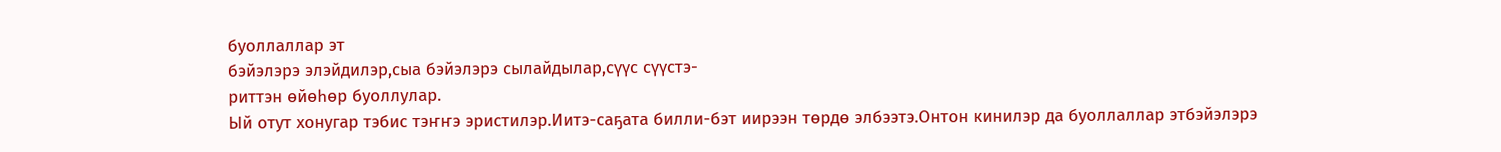буоллаллар эт
бэйэлэрэ элэйдилэр,сыа бэйэлэрэ сылайдылар,сүүс сүүстэ-
риттэн өйөһөр буоллулар.
Ый отут хонугар тэбис тэҥҥэ эристилэр.Иитэ-саҕата билли-бэт иирээн төрдө элбээтэ.Онтон кинилэр да буоллаллар этбэйэлэрэ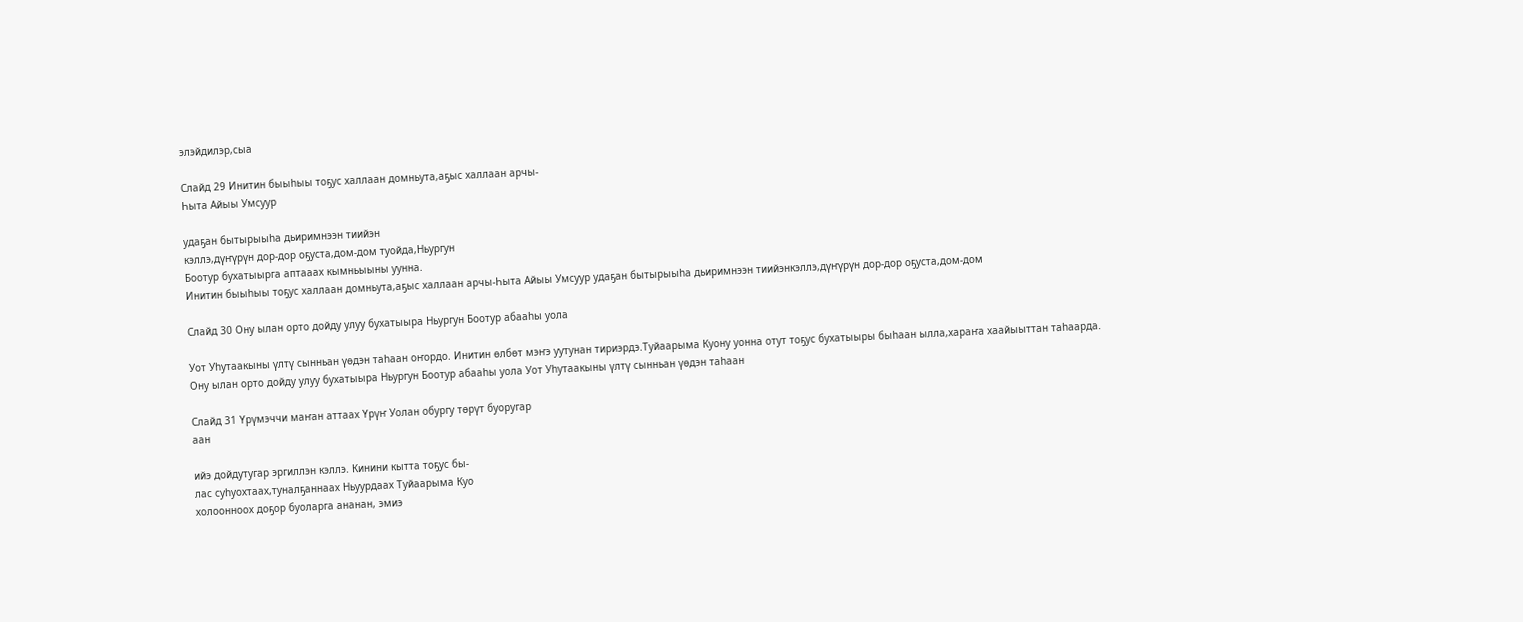элэйдилэр,сыа

Слайд 29 Инитин быыһыы тоҕус халлаан домньута,аҕыс халлаан арчы-
Һыта Айыы Умсуур

удаҕан бытырыыһа дьиримнээн тиийэн
кэллэ,дүҥүрүн дор-дор оҕуста,дом-дом туойда,Ньургун
Боотур бухатыырга аптааах кымньыыны уунна.
Инитин быыһыы тоҕус халлаан домньута,аҕыс халлаан арчы-Һыта Айыы Умсуур удаҕан бытырыыһа дьиримнээн тиийэнкэллэ,дүҥүрүн дор-дор оҕуста,дом-дом

Слайд 30 Ону ылан орто дойду улуу бухатыыра Ньургун Боотур абааһы уола

Уот Уһутаакыны үлтү сынньан үөдэн таһаан оҥордо. Инитин өлбөт мэҥэ уутунан тириэрдэ.Туйаарыма Куону уонна отут тоҕус бухатыыры быһаан ылла,хараҥа хаайыыттан таһаарда.
Ону ылан орто дойду улуу бухатыыра Ньургун Боотур абааһы уола Уот Уһутаакыны үлтү сынньан үөдэн таһаан

Слайд 31 Үрүмэччи маҥан аттаах Үрүҥ Уолан обургу төрүт буоругар
аан

ийэ дойдутугар эргиллэн кэллэ. Кинини кытта тоҕус бы-
лас суһуохтаах,туналҕаннаах Ньуурдаах Туйаарыма Куо
холоонноох доҕор буоларга ананан, эмиэ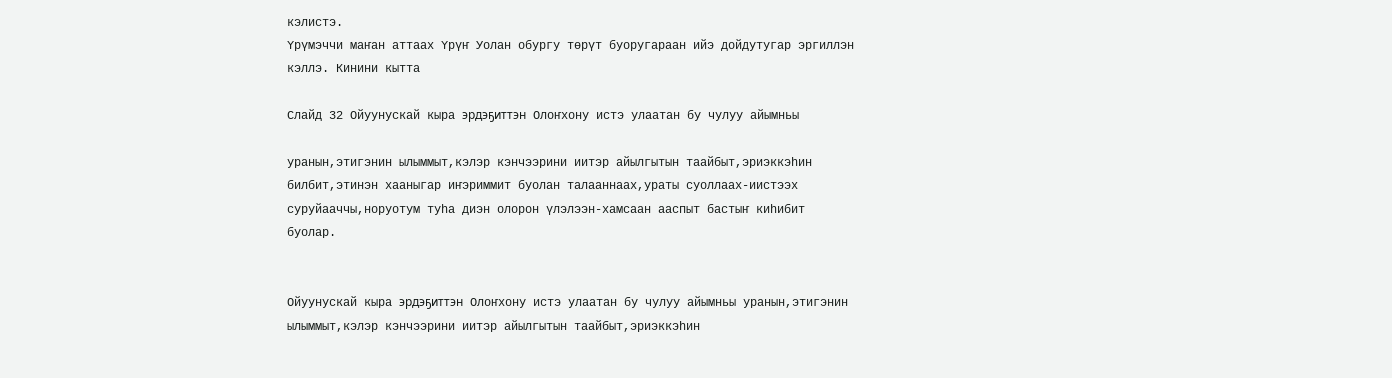кэлистэ.
Үрүмэччи маҥан аттаах Үрүҥ Уолан обургу төрүт буоругараан ийэ дойдутугар эргиллэн кэллэ. Кинини кытта

Слайд 32 Ойуунускай кыра эрдэҕиттэн Олоҥхону истэ улаатан бу чулуу айымньы

уранын,этигэнин ылыммыт,кэлэр кэнчээрини иитэр айылгытын таайбыт,эриэккэһин билбит,этинэн хааныгар иҥэриммит буолан талааннаах,ураты суоллаах-иистээх суруйааччы,норуотум туһа диэн олорон үлэлээн-хамсаан ааспыт бастыҥ киһибит буолар.


Ойуунускай кыра эрдэҕиттэн Олоҥхону истэ улаатан бу чулуу айымньы уранын,этигэнин ылыммыт,кэлэр кэнчээрини иитэр айылгытын таайбыт,эриэккэһин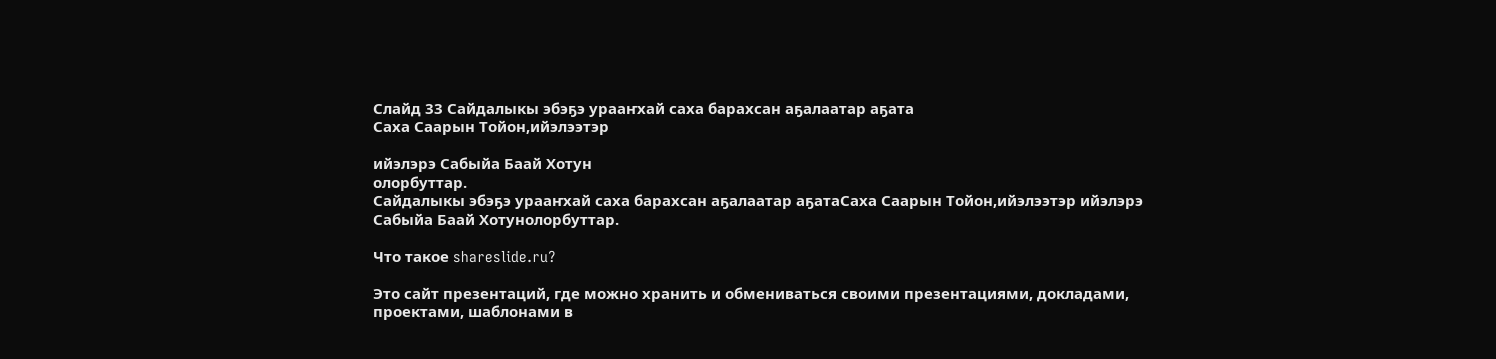Слайд 33 Сайдалыкы эбэҕэ урааҥхай саха барахсан аҕалаатар аҕата
Саха Саарын Тойон,ийэлээтэр

ийэлэрэ Сабыйа Баай Хотун
олорбуттар.
Сайдалыкы эбэҕэ урааҥхай саха барахсан аҕалаатар аҕатаСаха Саарын Тойон,ийэлээтэр ийэлэрэ Сабыйа Баай Хотунолорбуттар.

Что такое shareslide.ru?

Это сайт презентаций, где можно хранить и обмениваться своими презентациями, докладами, проектами, шаблонами в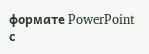формате PowerPoint с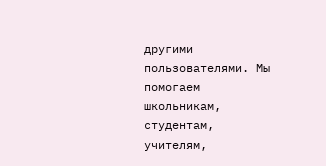другими пользователями. Мы помогаем школьникам, студентам, учителям,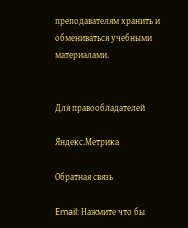преподавателям хранить и обмениваться учебными материалами.


Для правообладателей

Яндекс.Метрика

Обратная связь

Email: Нажмите что бы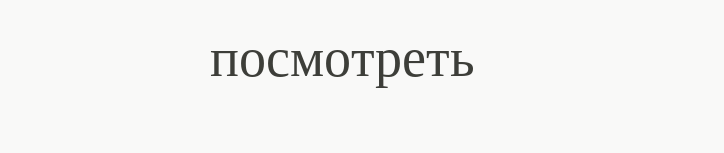посмотреть